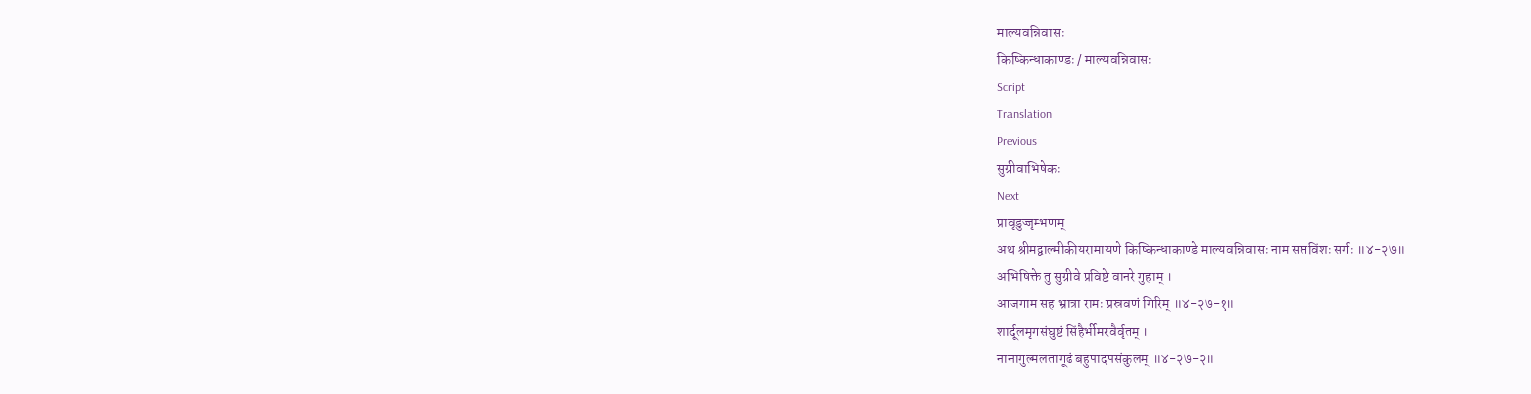माल्यवन्निवासः
किष्किन्धाकाण्डः / माल्यवन्निवासः
Script
Translation
Previous
सुग्रीवाभिषेकः
Next
प्रावृडुज्जृम्भणम्
अथ श्रीमद्वाल्मीकीयरामायणे किष्किन्धाकाण्डे माल्यवन्निवासः नाम सप्तविंशः सर्गः ॥४-२७॥
अभिषिक्ते तु सुग्रीवे प्रविष्टे वानरे गुहाम् ।
आजगाम सह भ्रात्रा रामः प्रस्रवणं गिरिम् ॥४-२७-१॥
शार्दूलमृगसंघुष्टं सिंहैर्भीमरवैर्वृतम् ।
नानागुल्मलतागूढं बहुपादपसंकुलम् ॥४-२७-२॥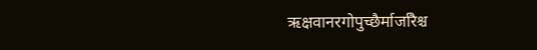ऋक्षवानरगोपुच्छैर्मार्जारैश्च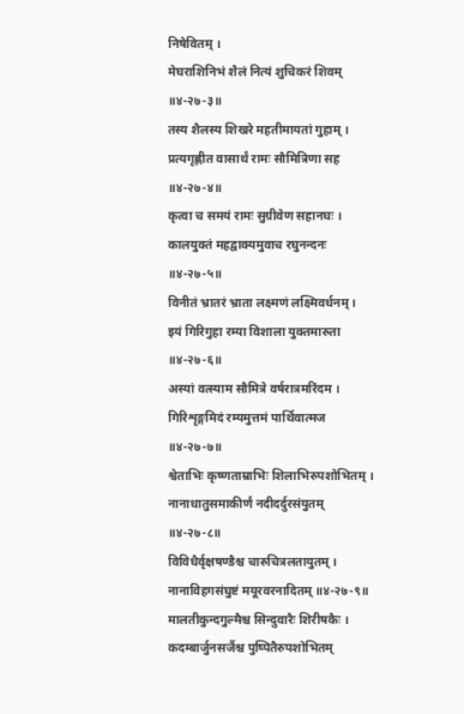निषेवितम् ।
मेघराशिनिभं शैलं नित्यं शुचिकरं शिवम् ॥४-२७-३॥
तस्य शैलस्य शिखरे महतीमायतां गुहाम् ।
प्रत्यगृह्णीत वासार्थं रामः सौमित्रिणा सह ॥४-२७-४॥
कृत्वा च समयं रामः सुग्रीवेण सहानघः ।
कालयुक्तं महद्वाक्यमुवाच रघुनन्दनः ॥४-२७-५॥
विनीतं भ्रातरं भ्राता लक्ष्मणं लक्ष्मिवर्धनम् ।
इयं गिरिगुहा रम्या विशाला युक्तमारुता ॥४-२७-६॥
अस्यां वत्स्याम सौमित्रे वर्षरात्रमरिंदम ।
गिरिशृङ्गमिदं रम्यमुत्तमं पार्थिवात्मज ॥४-२७-७॥
श्वेताभिः कृष्णताम्राभिः शिलाभिरुपशोभितम् ।
नानाधातुसमाकीर्णं नदीदर्दुरसंयुतम् ॥४-२७-८॥
विविधैर्वृक्षषण्डैश्च चारुचित्रलतायुतम् ।
नानाविहगसंघुष्टं मयूरवरनादितम् ॥४-२७-९॥
मालतीकुन्दगुल्मैश्च सिन्दुवारैः शिरीषकैः ।
कदम्बार्जुनसर्जैश्च पुष्पितैरुपशोभितम्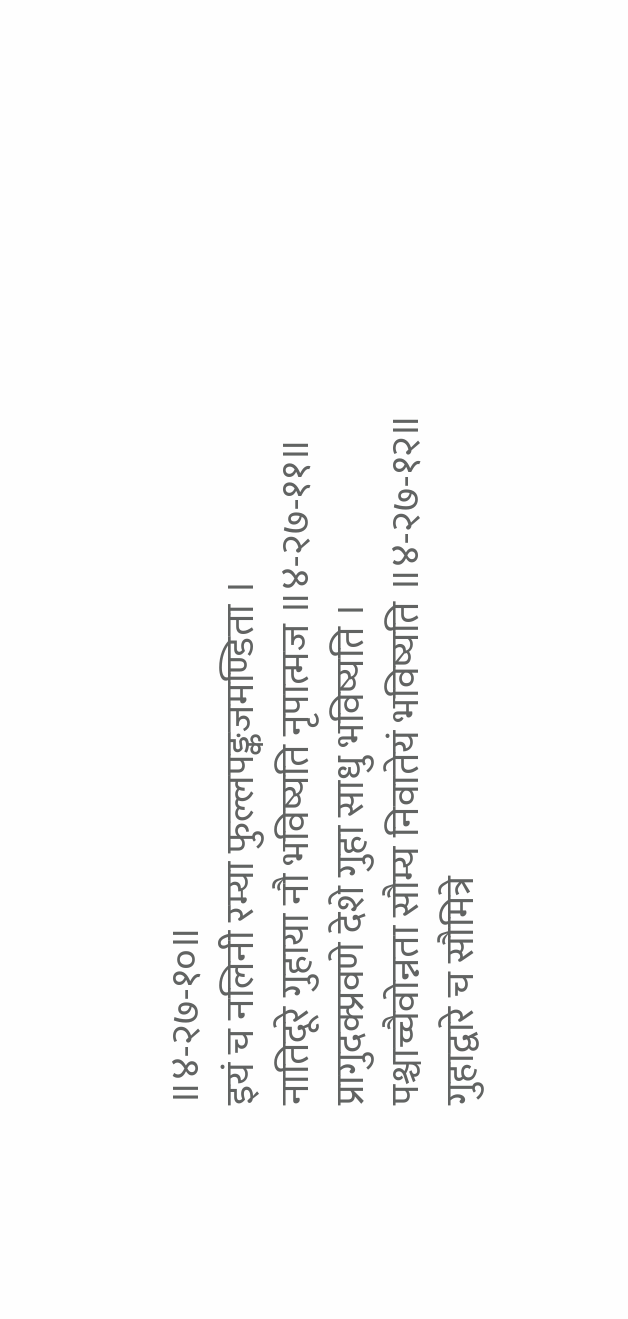॥४-२७-१०॥
इयं च नलिनी रम्या फुल्लपङ्कजमण्डिता ।
नातिदूरे गुहाया नौ भविष्यति नृपात्मज ॥४-२७-११॥
प्रागुदक्प्रवणे देशे गुहा साधु भविष्यति ।
पश्चाच्चैवोन्नता सौम्य निवातेयं भविष्यति ॥४-२७-१२॥
गुहाद्वारे च सौमित्रे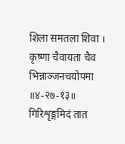शिला समतला शिवा ।
कृष्णा चैवायता चैव भिन्नाञ्जनचयोपमा ॥४-२७-१३॥
गिरिशृङ्गमिदं तात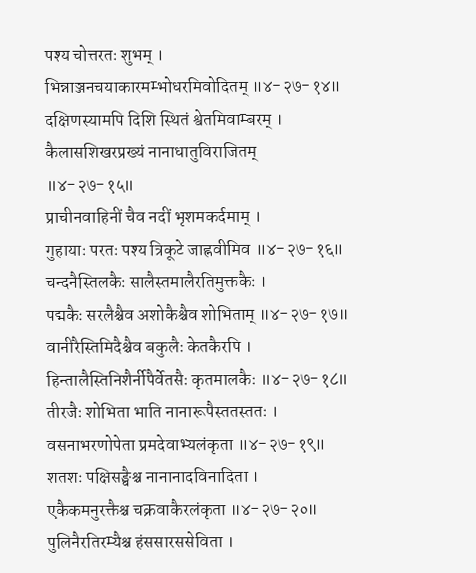पश्य चोत्तरतः शुभम् ।
भिन्नाञ्जनचयाकारमम्भोधरमिवोदितम् ॥४-२७-१४॥
दक्षिणस्यामपि दिशि स्थितं श्वेतमिवाम्बरम् ।
कैलासशिखरप्रख्यं नानाधातुविराजितम् ॥४-२७-१५॥
प्राचीनवाहिनीं चैव नदीं भृशमकर्दमाम् ।
गुहायाः परतः पश्य त्रिकूटे जाह्नवीमिव ॥४-२७-१६॥
चन्दनैस्तिलकैः सालैस्तमालैरतिमुक्तकैः ।
पद्मकैः सरलैश्चैव अशोकैश्चैव शोभिताम् ॥४-२७-१७॥
वानीरैस्तिमिदैश्चैव बकुलैः केतकैरपि ।
हिन्तालैस्तिनिशैर्नीपैर्वेतसैः कृतमालकैः ॥४-२७-१८॥
तीरजैः शोभिता भाति नानारूपैस्ततस्ततः ।
वसनाभरणोपेता प्रमदेवाभ्यलंकृता ॥४-२७-१९॥
शतशः पक्षिसङ्घैश्च नानानादविनादिता ।
एकैकमनुरक्तैश्च चक्रवाकैरलंकृता ॥४-२७-२०॥
पुलिनैरतिरम्यैश्च हंससारससेविता ।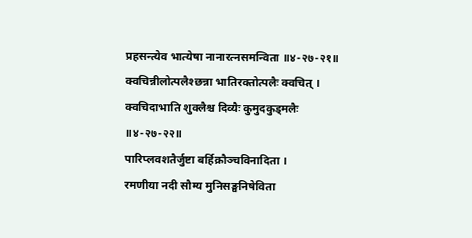प्रहसन्त्येव भात्येषा नानारत्नसमन्विता ॥४-२७-२१॥
क्वचिन्नीलोत्पलैश्छन्ना भातिरक्तोत्पलैः क्वचित् ।
क्वचिदाभाति शुक्लैश्च दिव्यैः कुमुदकुड्मलैः ॥४-२७-२२॥
पारिप्लवशतैर्जुष्टा बर्हिक्रौञ्चविनादिता ।
रमणीया नदी सौम्य मुनिसङ्घनिषेविता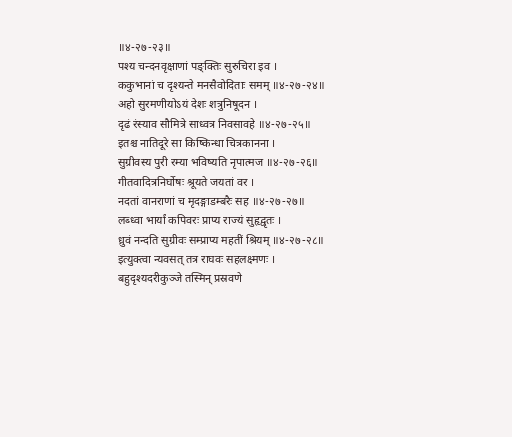॥४-२७-२३॥
पश्य चन्दनवृक्षाणां पङ्क्तिः सुरुचिरा इव ।
ककुभानां च दृश्यन्ते मनसैवोदिताः समम् ॥४-२७-२४॥
अहो सुरमणीयोऽयं देशः शत्रुनिषूदन ।
दृढं रंस्याव सौमित्रे साध्वत्र निवसावहे ॥४-२७-२५॥
इतश्च नातिदूरे सा किष्किन्धा चित्रकानना ।
सुग्रीवस्य पुरी रम्या भविष्यति नृपात्मज ॥४-२७-२६॥
गीतवादित्रनिर्घोषः श्रूयते जयतां वर ।
नदतां वानराणां च मृदङ्गाडम्बरैः सह ॥४-२७-२७॥
लब्ध्वा भार्यां कपिवरः प्राप्य राज्यं सुहृद्वृतः ।
ध्रुवं नन्दति सुग्रीवः सम्प्राप्य महतीं श्रियम् ॥४-२७-२८॥
इत्युक्त्वा न्यवसत् तत्र राघवः सहलक्ष्मणः ।
बहुदृश्यदरीकुञ्जे तस्मिन् प्रस्रवणे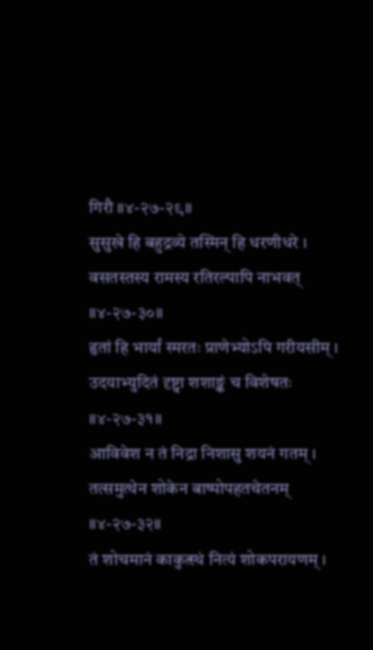गिरौ ॥४-२७-२९॥
सुसुखे हि बहुद्रव्ये तस्मिन् हि धरणीधरे ।
वसतस्तस्य रामस्य रतिरल्पापि नाभवत् ॥४-२७-३०॥
हृतां हि भार्यां स्मरतः प्राणेभ्योऽपि गरीयसीम् ।
उदयाभ्युदितं दृष्ट्वा शशाङ्कं च विशेषतः ॥४-२७-३१॥
आविवेश न तं निद्रा निशासु शयनं गतम् ।
तत्समुत्थेन शोकेन बाष्पोपहतचेतनम् ॥४-२७-३२॥
तं शोचमानं काकुत्स्थं नित्यं शोकपरायणम् ।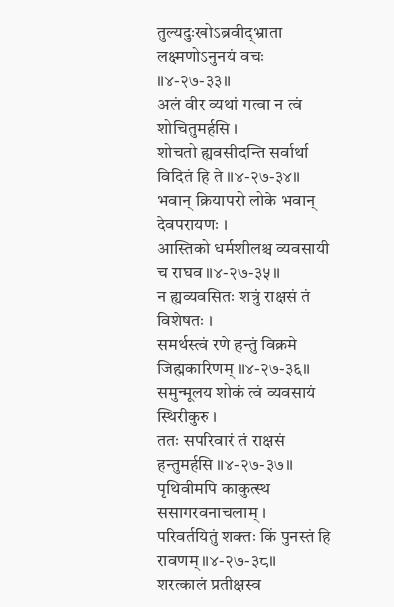तुल्यदुःखोऽब्रवीद्भ्राता लक्ष्मणोऽनुनयं वचः ॥४-२७-३३॥
अलं वीर व्यथां गत्वा न त्वं शोचितुमर्हसि ।
शोचतो ह्यवसीदन्ति सर्वार्था विदितं हि ते ॥४-२७-३४॥
भवान् क्रियापरो लोके भवान् देवपरायणः ।
आस्तिको धर्मशीलश्च व्यवसायी च राघव ॥४-२७-३५॥
न ह्यव्यवसितः शत्रुं राक्षसं तं विशेषतः ।
समर्थस्त्वं रणे हन्तुं विक्रमे जिह्मकारिणम् ॥४-२७-३६॥
समुन्मूलय शोकं त्वं व्यवसायं स्थिरीकुरु ।
ततः सपरिवारं तं राक्षसं हन्तुमर्हसि ॥४-२७-३७॥
पृथिवीमपि काकुत्स्थ ससागरवनाचलाम् ।
परिवर्तयितुं शक्तः किं पुनस्तं हि रावणम् ॥४-२७-३८॥
शरत्कालं प्रतीक्षस्व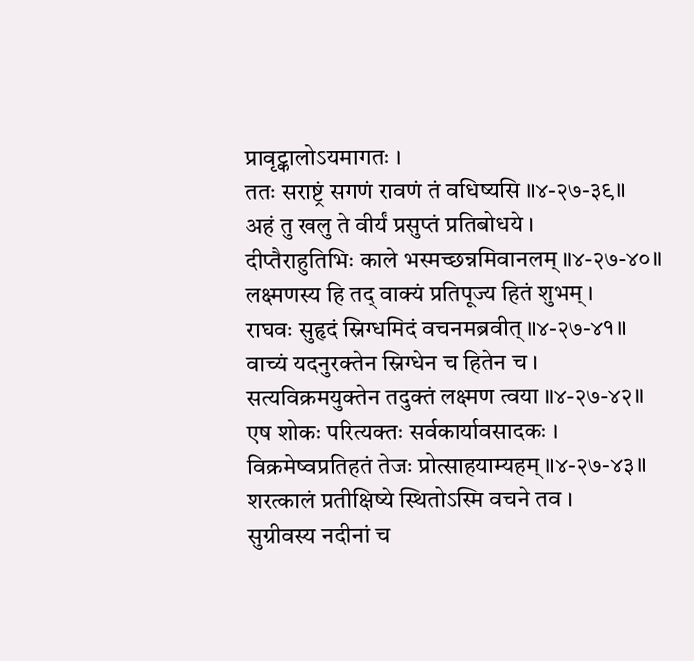प्रावृट्कालोऽयमागतः ।
ततः सराष्ट्रं सगणं रावणं तं वधिष्यसि ॥४-२७-३९॥
अहं तु खलु ते वीर्यं प्रसुप्तं प्रतिबोधये ।
दीप्तैराहुतिभिः काले भस्मच्छन्नमिवानलम् ॥४-२७-४०॥
लक्ष्मणस्य हि तद् वाक्यं प्रतिपूज्य हितं शुभम् ।
राघवः सुहृदं स्निग्धमिदं वचनमब्रवीत् ॥४-२७-४१॥
वाच्यं यदनुरक्तेन स्निग्धेन च हितेन च ।
सत्यविक्रमयुक्तेन तदुक्तं लक्ष्मण त्वया ॥४-२७-४२॥
एष शोकः परित्यक्तः सर्वकार्यावसादकः ।
विक्रमेष्वप्रतिहतं तेजः प्रोत्साहयाम्यहम् ॥४-२७-४३॥
शरत्कालं प्रतीक्षिष्ये स्थितोऽस्मि वचने तव ।
सुग्रीवस्य नदीनां च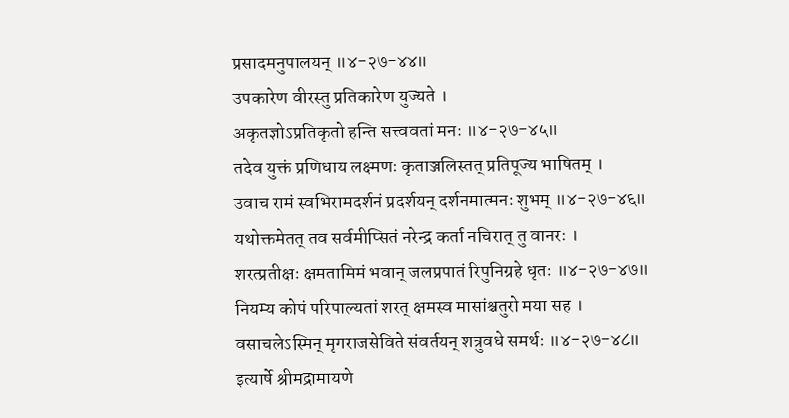प्रसादमनुपालयन् ॥४-२७-४४॥
उपकारेण वीरस्तु प्रतिकारेण युज्यते ।
अकृतज्ञोऽप्रतिकृतो हन्ति सत्त्ववतां मनः ॥४-२७-४५॥
तदेव युक्तं प्रणिधाय लक्ष्मणः कृताञ्जलिस्तत् प्रतिपूज्य भाषितम् ।
उवाच रामं स्वभिरामदर्शनं प्रदर्शयन् दर्शनमात्मनः शुभम् ॥४-२७-४६॥
यथोक्तमेतत् तव सर्वमीप्सितं नरेन्द्र कर्ता नचिरात् तु वानरः ।
शरत्प्रतीक्षः क्षमतामिमं भवान् जलप्रपातं रिपुनिग्रहे धृतः ॥४-२७-४७॥
नियम्य कोपं परिपाल्यतां शरत् क्षमस्व मासांश्चतुरो मया सह ।
वसाचलेऽस्मिन् मृगराजसेविते संवर्तयन् शत्रुवधे समर्थः ॥४-२७-४८॥
इत्यार्षे श्रीमद्रामायणे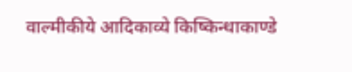वाल्मीकीये आदिकाव्ये किष्किन्धाकाण्डे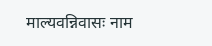माल्यवन्निवासः नाम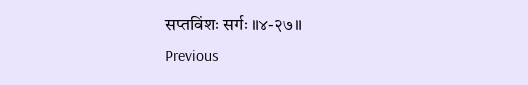सप्तविंशः सर्गः ॥४-२७॥
Previous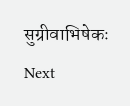सुग्रीवाभिषेकः
Next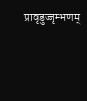प्रावृडुज्जृम्भणम्